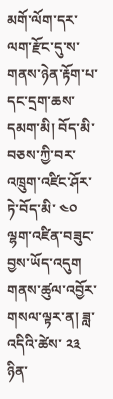མགོ་ལོག་དར་ལག་རྫོང་དུ་ས་གནས་ཉེན་རྟོག་པ་དང་དྲག་ཆས་དམག་མི། བོད་མི་བཅས་ཀྱི་བར་འཁྲུག་འཛིང་ཤོར་ཏེ་བོད་མི་ ༤༠ ལྷག་འཛིན་བཟུང་བྱས་ཡོད་འདུག
གནས་ཚུལ་འབྱོར་གསལ་ལྟར་ན། ཟླ་འདིའི་ཚེས་ ༢༣ ཉིན་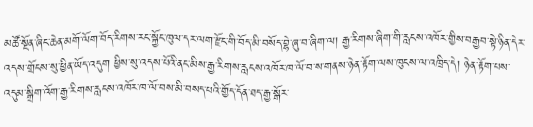མཚོ་སྔོན་ཞིང་ཆེན་མགོ་ལོག་བོད་རིགས་རང་སྐྱོང་ཁུལ་དར་ལག་རྫོང་གི་བོད་མི་བསོད་བྷེ་ཞུ་བ་ཞིག་ལ། རྒྱ་རིགས་ཞིག་གི་རླངས་འཁོར་གྱིས་བརྒྱབ་སྟེ་ཉིན་དེར་འདས་གྲོངས་སུ་ཕྱིན་ཡོད་འདུག ཕྱིས་སུ་འདས་པོའི་ནང་མིས་རྒྱ་རིགས་རླངས་འཁོར་ཁ་ལོ་བ་ས་གནས་ཉེན་རྟོག་ལས་ཁུངས་ལ་འཁྲིད་དེ། ཉེན་རྟོག་པས་འདུམ་སྒྲིག་འོག་རྒྱ་རིགས་རླངས་འཁོར་ཁ་ལོ་བས་མི་བསད་པའི་གྱོད་དོན་ཐད་རྒྱ་སྒོར་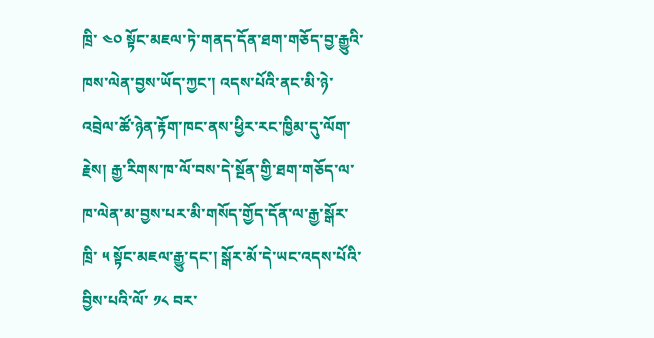ཁྲི་ ༤༠ སྟོང་མཇལ་ཏེ་གནད་དོན་ཐག་གཅོད་བྱ་རྒྱུའི་ཁས་ལེན་བྱས་ཡོད་ཀྱང་། འདས་པོའི་ནང་མི་ཉེ་འབྲེལ་ཚོ་ཉེན་རྟོག་ཁང་ནས་ཕྱིར་རང་ཁྱིམ་དུ་ལོག་རྗེས། རྒྱ་རིགས་ཁ་ལོ་བས་དེ་སྔོན་གྱི་ཐག་གཅོད་ལ་ཁ་ལེན་མ་བྱས་པར་མི་གསོད་གྱོད་དོན་ལ་རྒྱ་སྒོར་ཁྲི་ ༥ སྟོང་མཇལ་རྒྱུ་དང་། སྒོར་མོ་དེ་ཡང་འདས་པོའི་བྱིས་པའི་ལོ་ ༡༨ བར་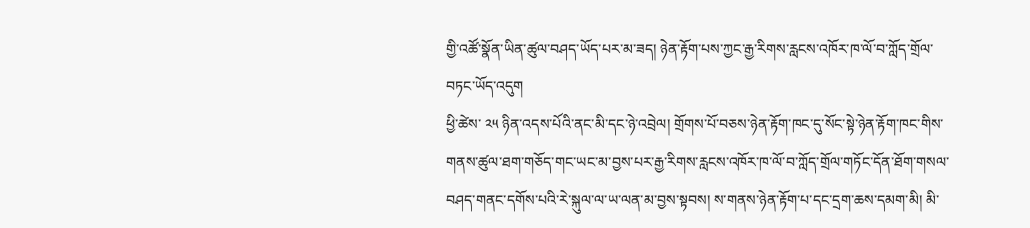གྱི་འཚོ་སྣོན་ཡིན་ཚུལ་བཤད་ཡོད་པར་མ་ཟད། ཉེན་རྟོག་པས་ཀྱང་རྒྱ་རིགས་རླངས་འཁོར་ཁ་ལོ་བ་ཀློད་གྲོལ་བཏང་ཡོད་འདུག
ཕྱི་ཚེས་ ༢༥ ཉིན་འདས་པོའི་ནང་མི་དང་ཉེ་འབྲེལ། གྲོགས་པོ་བཅས་ཉེན་རྟོག་ཁང་དུ་སོང་སྟེ་ཉེན་རྟོག་ཁང་གིས་གནས་ཚུལ་ཐག་གཅོད་གང་ཡང་མ་བྱས་པར་རྒྱ་རིགས་རླངས་འཁོར་ཁ་ལོ་བ་ཀློད་གྲོལ་གཏོང་དོན་ཐོག་གསལ་བཤད་གནང་དགོས་པའི་རེ་སྐུལ་ལ་ཡ་ལན་མ་བྱས་སྟབས། ས་གནས་ཉེན་རྟོག་པ་དང་དྲག་ཆས་དམག་མི། མི་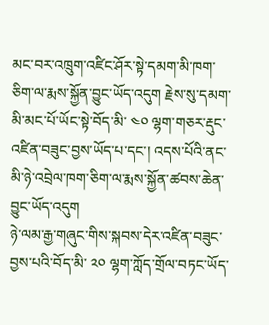མང་བར་འཁྲུག་འཛིང་ཤོར་སྟེ་དམག་མི་ཁག་ཅིག་ལ་རྨས་སྐྱོན་བྱུང་ཡོད་འདུག རྗེས་སུ་དམག་མི་མང་པོ་ཡོང་སྟེ་བོད་མི་ ༤༠ ལྷག་གཅར་རྡུང་འཛིན་བཟུང་བྱས་ཡོད་པ་དང་། འདས་པོའི་ནང་མི་ཉེ་འབྲེལ་ཁག་ཅིག་ལ་རྨས་སྐྱོན་ཚབས་ཆེན་བྱུང་ཡོད་འདུག
ཉེ་ལམ་རྒྱ་གཞུང་གིས་སྐབས་དེར་འཛིན་བཟུང་བྱས་པའི་བོད་མི་ ༢༠ ལྷག་ཀློད་གྲོལ་བཏང་ཡོད་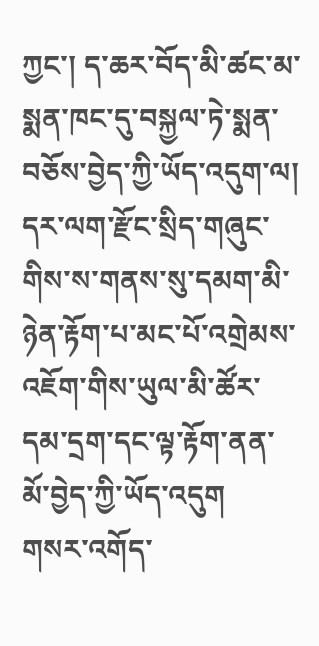ཀྱང་། ད་ཆར་བོད་མི་ཚང་མ་སྨན་ཁང་དུ་བསྐྱལ་ཏེ་སྨན་བཅོས་བྱེད་ཀྱི་ཡོད་འདུག་ལ། དར་ལག་རྫོང་སྲིད་གཞུང་གིས་ས་གནས་སུ་དམག་མི་ཉེན་རྟོག་པ་མང་པོ་འགྲེམས་འཇོག་གིས་ཡུལ་མི་ཚོར་དམ་དྲག་དང་ལྟ་རྟོག་ནན་མོ་བྱེད་ཀྱི་ཡོད་འདུག
གསར་འགོད་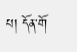པ། དོན་གོ